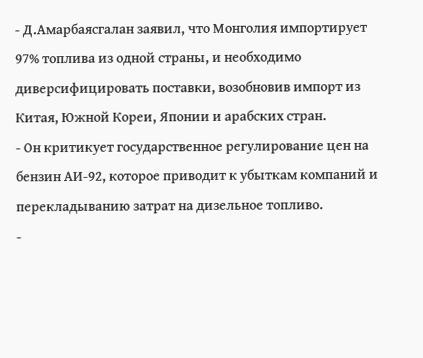- Д.Амарбаясгалан заявил, что Монголия импортирует 97% топлива из одной страны, и необходимо диверсифицировать поставки, возобновив импорт из Китая, Южной Кореи, Японии и арабских стран.
- Он критикует государственное регулирование цен на бензин АИ-92, которое приводит к убыткам компаний и перекладыванию затрат на дизельное топливо.
-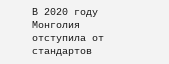В 2020 году Монголия отступила от стандартов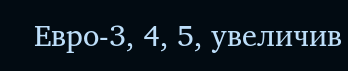Евро-3, 4, 5, увеличив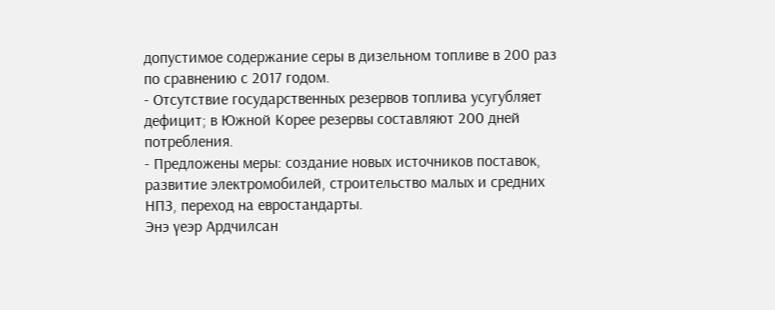допустимое содержание серы в дизельном топливе в 200 раз по сравнению с 2017 годом.
- Отсутствие государственных резервов топлива усугубляет дефицит; в Южной Корее резервы составляют 200 дней потребления.
- Предложены меры: создание новых источников поставок, развитие электромобилей, строительство малых и средних НПЗ, переход на евростандарты.
Энэ үеэр Ардчилсан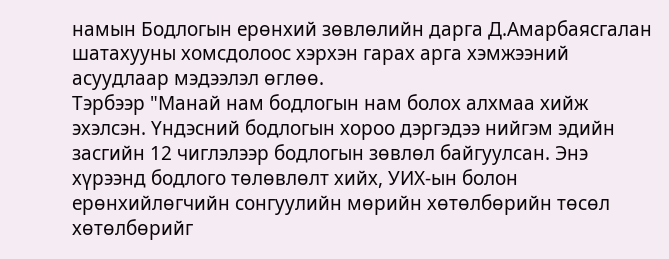намын Бодлогын ерөнхий зөвлөлийн дарга Д.Амарбаясгалан шатахууны хомсдолоос хэрхэн гарах арга хэмжээний асуудлаар мэдээлэл өглөө.
Тэрбээр "Манай нам бодлогын нам болох алхмаа хийж эхэлсэн. Үндэсний бодлогын хороо дэргэдээ нийгэм эдийн засгийн 12 чиглэлээр бодлогын зөвлөл байгуулсан. Энэ хүрээнд бодлого төлөвлөлт хийх, УИХ-ын болон ерөнхийлөгчийн сонгуулийн мөрийн хөтөлбөрийн төсөл хөтөлбөрийг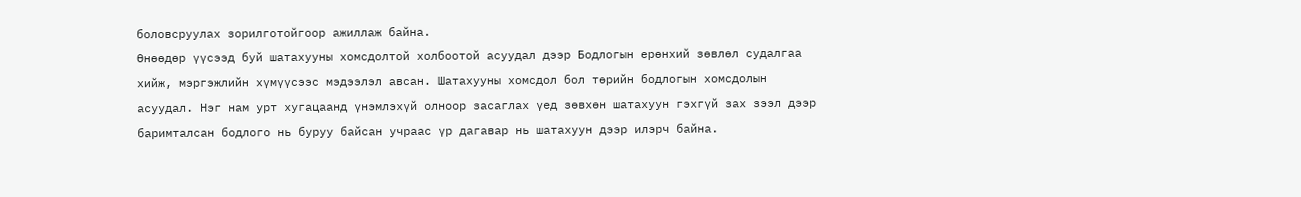боловсруулах зорилготойгоор ажиллаж байна.
Өнөөдөр үүсээд буй шатахууны хомсдолтой холбоотой асуудал дээр Бодлогын ерөнхий зөвлөл судалгаа хийж, мэргэжлийн хүмүүсээс мэдээлэл авсан. Шатахууны хомсдол бол төрийн бодлогын хомсдолын асуудал. Нэг нам урт хугацаанд үнэмлэхүй олноор засаглах үед зөвхөн шатахуун гэхгүй зах зээл дээр баримталсан бодлого нь буруу байсан учраас үр дагавар нь шатахуун дээр илэрч байна.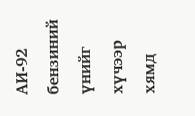АИ-92 бензиний үнийг хүчээр хямд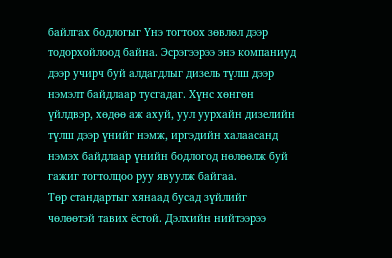байлгах бодлогыг Үнэ тогтоох зөвлөл дээр тодорхойлоод байна. Эсрэгээрээ энэ компаниуд дээр учирч буй алдагдлыг дизель түлш дээр нэмэлт байдлаар тусгадаг. Хүнс хөнгөн үйлдвэр, хөдөө аж ахуй, уул уурхайн дизелийн түлш дээр үнийг нэмж, иргэдийн халаасанд нэмэх байдлаар үнийн бодлогод нөлөөлж буй гажиг тогтолцоо руу явуулж байгаа.
Төр стандартыг хянаад бусад зүйлийг чөлөөтэй тавих ёстой. Дэлхийн нийтээрээ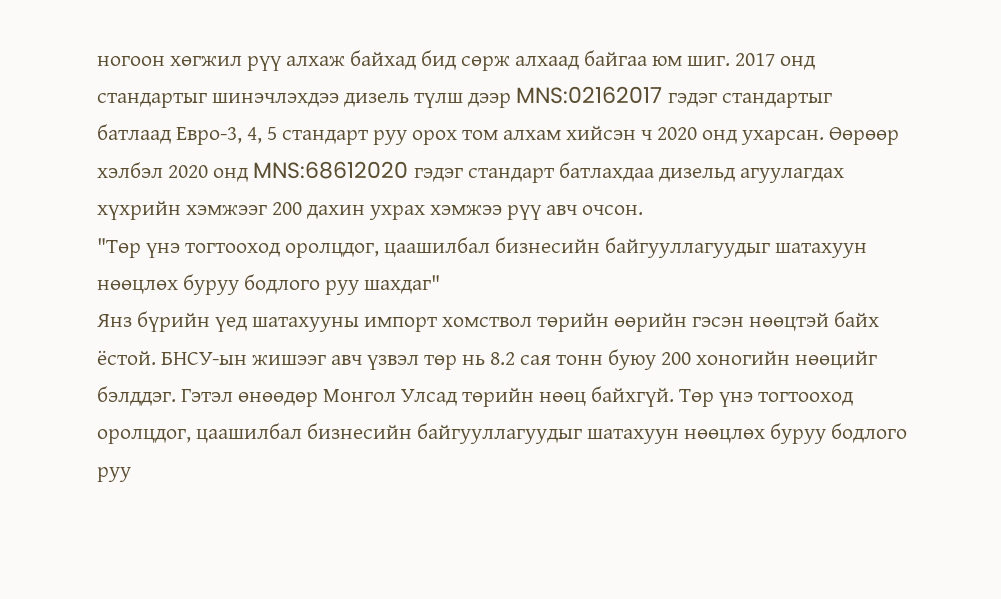ногоон хөгжил рүү алхаж байхад бид сөрж алхаад байгаа юм шиг. 2017 онд стандартыг шинэчлэхдээ дизель түлш дээр MNS:02162017 гэдэг стандартыг батлаад Евро-3, 4, 5 стандарт руу орох том алхам хийсэн ч 2020 онд ухарсан. Өөрөөр хэлбэл 2020 онд MNS:68612020 гэдэг стандарт батлахдаа дизельд агуулагдах хүхрийн хэмжээг 200 дахин ухрах хэмжээ рүү авч очсон.
"Төр үнэ тогтооход оролцдог, цаашилбал бизнесийн байгууллагуудыг шатахуун нөөцлөх буруу бодлого руу шахдаг"
Янз бүрийн үед шатахууны импорт хомствол төрийн өөрийн гэсэн нөөцтэй байх ёстой. БНСУ-ын жишээг авч үзвэл төр нь 8.2 сая тонн буюу 200 хоногийн нөөцийг бэлддэг. Гэтэл өнөөдөр Монгол Улсад төрийн нөөц байхгүй. Төр үнэ тогтооход оролцдог, цаашилбал бизнесийн байгууллагуудыг шатахуун нөөцлөх буруу бодлого руу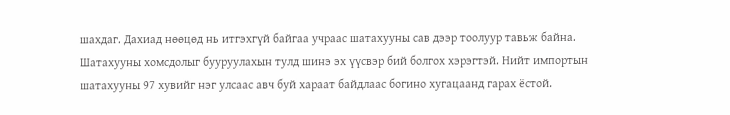шахдаг. Дахиад нөөцөд нь итгэхгүй байгаа учраас шатахууны сав дээр тоолуур тавьж байна.
Шатахууны хомсдолыг бууруулахын тулд шинэ эх үүсвэр бий болгох хэрэгтэй. Нийт импортын шатахууны 97 хувийг нэг улсаас авч буй хараат байдлаас богино хугацаанд гарах ёстой.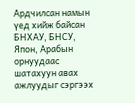Ардчилсан намын үед хийж байсан БНХАУ, БНСУ, Япон, Арабын орнуудаас шатахуун авах ажлуудыг сэргээх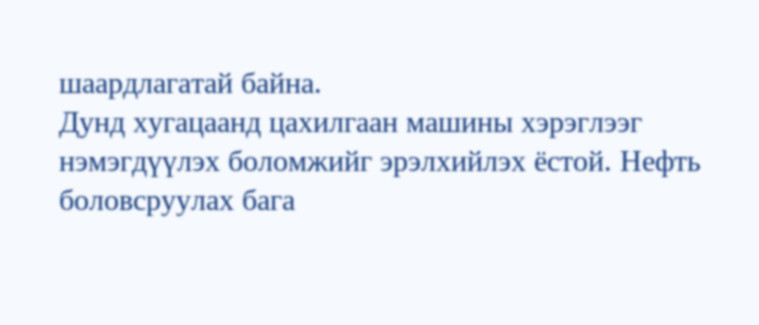шаардлагатай байна.
Дунд хугацаанд цахилгаан машины хэрэглээг нэмэгдүүлэх боломжийг эрэлхийлэх ёстой. Нефть боловсруулах бага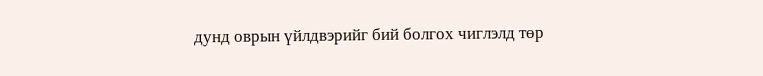дунд оврын үйлдвэрийг бий болгох чиглэлд төр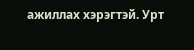ажиллах хэрэгтэй. Урт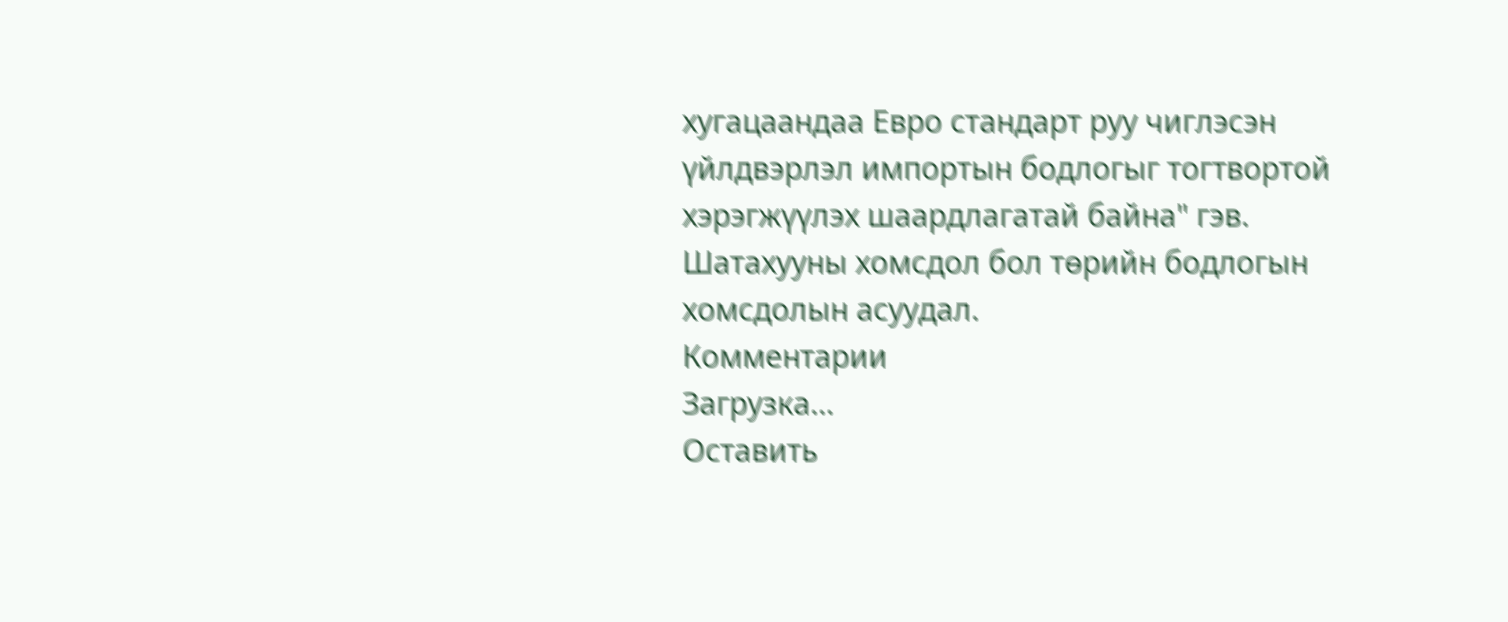хугацаандаа Евро стандарт руу чиглэсэн үйлдвэрлэл импортын бодлогыг тогтвортой хэрэгжүүлэх шаардлагатай байна" гэв.
Шатахууны хомсдол бол төрийн бодлогын хомсдолын асуудал.
Комментарии
Загрузка…
Оставить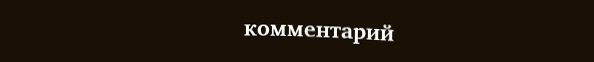комментарий